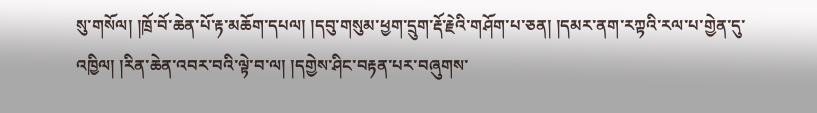སུ་གསོལ། །ཁྲོ་བོ་ཆེན་པོ་རྟ་མཆོག་དཔལ། །དབུ་གསུམ་ཕྱག་དྲུག་རྡོ་རྗེའི་གཤོག་པ་ཅན། །དམར་ནག་རཀྟའི་རལ་པ་གྱེན་དུ་འཁྱིལ། །རིན་ཆེན་འབར་བའི་ལྟེ་བ་ལ། །དགྱེས་ཤིང་བརྟན་པར་བཞུགས་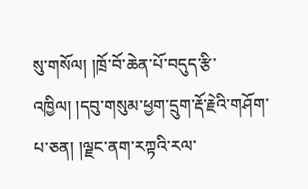སུ་གསོལ། །ཁྲོ་བོ་ཆེན་པོ་བདུད་རྩི་འཁྱིལ། །དབུ་གསུམ་ཕྱག་དྲུག་རྡོ་རྗེའི་གཤོག་པ་ཅན། །ལྗང་ནག་རཀྟའི་རལ་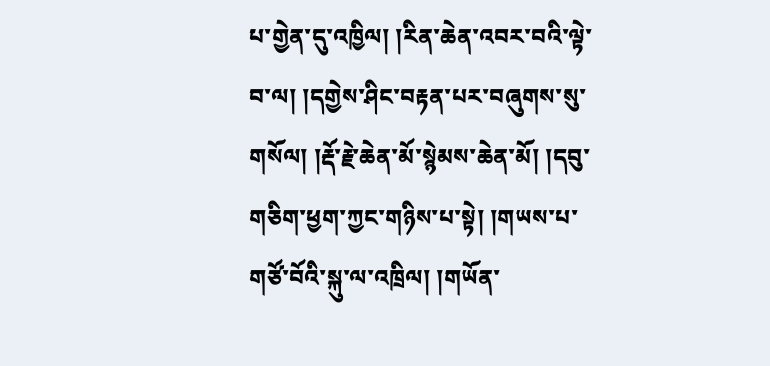པ་གྱེན་དུ་འཁྱིལ། །རིན་ཆེན་འབར་བའི་ལྟེ་བ་ལ། །དགྱེས་ཤིང་བརྟན་པར་བཞུགས་སུ་གསོལ། །རྡོ་རྗེ་ཆེན་མོ་སྙེམས་ཆེན་མོ། །དབུ་གཅིག་ཕྱག་ཀྱང་གཉིས་པ་སྟེ། །གཡས་པ་གཙོ་བོའི་སྐུ་ལ་འཁྲིལ། །གཡོན་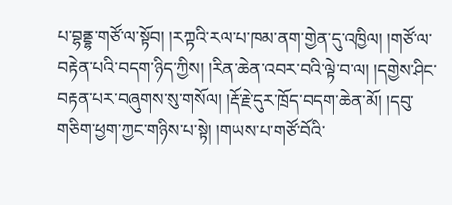པ་བྷནྡྷ་གཙོ་ལ་སྟོབ། །རཀྟའི་རལ་པ་ཁམ་ནག་གྱེན་དུ་འཁྱིལ། །གཙོ་ལ་བརྟེན་པའི་བདག་ཉིད་ཀྱིས། །རིན་ཆེན་འབར་བའི་ལྟེ་བ་ལ། །དགྱེས་ཤིང་བརྟན་པར་བཞུགས་སུ་གསོལ། །རྡོ་རྗེ་དུར་ཁྲོད་བདག་ཆེན་མོ། །དབུ་གཅིག་ཕྱག་ཀྱང་གཉིས་པ་སྟེ། །གཡས་པ་གཙོ་བོའི་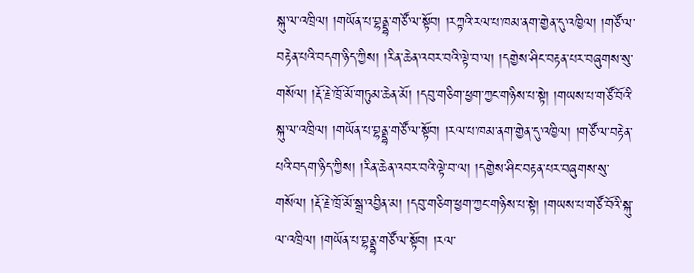སྐུ་ལ་འཁྲིལ། །གཡོན་པ་བྷནྡྷ་གཙོ་ལ་སྟོབ། །རཀྟའི་རལ་པ་ཁམ་ནག་གྱེན་དུ་འཁྱིལ། །གཙོ་ལ་བརྟེན་པའི་བདག་ཉིད་ཀྱིས། །རིན་ཆེན་འབར་བའི་ལྟེ་བ་ལ། །དགྱེས་ཤིང་བརྟན་པར་བཞུགས་སུ་གསོལ། །རྡོ་རྗེ་ཁྲོ་མོ་གཏུམ་ཆེན་མོ། །དབུ་གཅིག་ཕྱག་ཀྱང་གཉིས་པ་སྟེ། །གཡས་པ་གཙོ་བོའི་སྐུ་ལ་འཁྲིལ། །གཡོན་པ་བྷནྡྷ་གཙོ་ལ་སྟོབ། །རལ་པ་ཁམ་ནག་གྱེན་དུ་འཁྱིལ། །གཙོ་ལ་བརྟེན་པའི་བདག་ཉིད་ཀྱིས། །རིན་ཆེན་འབར་བའི་ལྟེ་བ་ལ། །དགྱེས་ཤིང་བརྟན་པར་བཞུགས་སུ་གསོལ། །རྡོ་རྗེ་ཁྲོ་མོ་སྒྲ་འབྱིན་མ། །དབུ་གཅིག་ཕྱག་ཀྱང་གཉིས་པ་སྟེ། །གཡས་པ་གཙོ་བོའི་སྐུ་ལ་འཁྲིལ། །གཡོན་པ་བྷནྡྷ་གཙོ་ལ་སྟོབ། །རལ་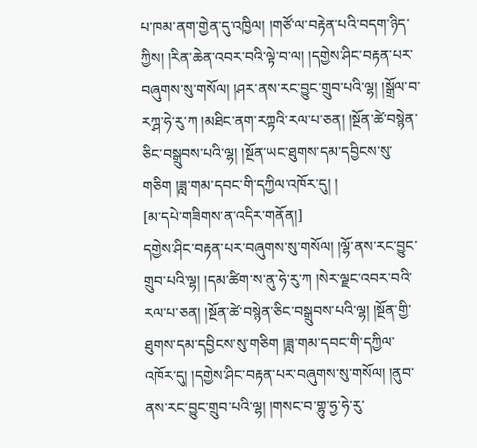པ་ཁམ་ནག་གྱེན་དུ་འཁྱིལ། །གཙོ་ལ་བརྟེན་པའི་བདག་ཉིད་ཀྱིས། །རིན་ཆེན་འབར་བའི་ལྟེ་བ་ལ། །དགྱེས་ཤིང་བརྟན་པར་བཞུགས་སུ་གསོལ། །ཤར་ནས་རང་བྱུང་གྲུབ་པའི་ལྷ། །སྒྲོལ་བ་རཀྴ་ཧེ་རུ་ཀ །མཐིང་ནག་རཀྟའི་རལ་པ་ཅན། །སྔོན་ཚེ་བསྙེན་ཅིང་བསྒྲུབས་པའི་ལྷ། །སྔོན་ཡང་ཐུགས་དམ་དབྱིངས་སུ་གཅིག །ཟླ་གམ་དབང་གི་དཀྱིལ་འཁོར་དུ། །
[མ་དཔེ་གཟིགས་ན་འདིར་གནོན།]
དགྱེས་ཤིང་བརྟན་པར་བཞུགས་སུ་གསོལ། །ལྷོ་ནས་རང་བྱུང་གྲུབ་པའི་ལྷ། །དམ་ཚིག་ས་ནུ་ཧེ་རུ་ཀ །སེར་ལྗང་འབར་བའི་རལ་པ་ཅན། །སྔོན་ཚེ་བསྙེན་ཅིང་བསྒྲུབས་པའི་ལྷ། །སྔོན་གྱི་ཐུགས་དམ་དབྱིངས་སུ་གཅིག །ཟླ་གམ་དབང་གི་དཀྱིལ་འཁོར་དུ། །དགྱེས་ཤིང་བརྟན་པར་བཞུགས་སུ་གསོལ། །ནུབ་ནས་རང་བྱུང་གྲུབ་པའི་ལྷ། །གསང་བ་གྷུ་ཧྱ་ཧེ་རུ་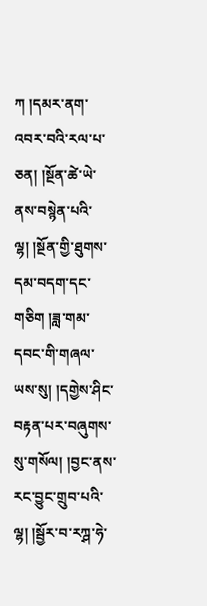ཀ །དམར་ནག་འབར་བའི་རལ་པ་ཅན། །སྔོན་ཚེ་ཡེ་ནས་བསྙེན་པའི་ལྷ། །སྔོན་གྱི་ཐུགས་དམ་བདག་དང་གཅིག །ཟླ་གམ་དབང་གི་གཞལ་ཡས་སུ། །དགྱེས་ཤིང་བརྟན་པར་བཞུགས་སུ་གསོལ། །བྱང་ནས་རང་བྱུང་གྲུབ་པའི་ལྷ། །སྦྱོར་བ་རཀྴ་ཧེ་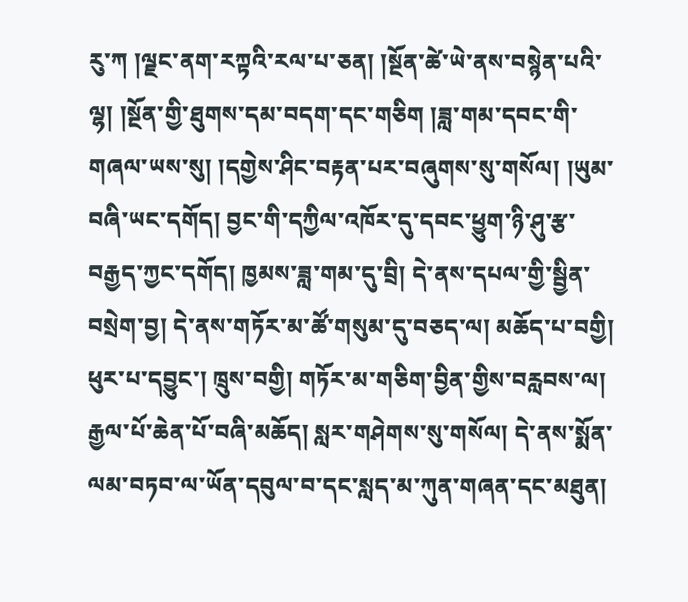རུ་ཀ །ལྗང་ནག་རཀྟའི་རལ་པ་ཅན། །སྔོན་ཚེ་ཡེ་ནས་བསྙེན་པའི་ལྷ། །སྔོན་གྱི་ཐུགས་དམ་བདག་དང་གཅིག །ཟླ་གམ་དབང་གི་གཞལ་ཡས་སུ། །དགྱེས་ཤིང་བརྟན་པར་བཞུགས་སུ་གསོལ། །ཡུམ་བཞི་ཡང་དགོད། བྱང་གི་དཀྱིལ་འཁོར་དུ་དབང་ཕྱུག་ཉི་ཤུ་རྩ་བརྒྱད་ཀྱང་དགོད། ཁྱམས་ཟླ་གམ་དུ་བྲི། དེ་ནས་དཔལ་གྱི་སྦྱིན་བསྲེག་བྱ། དེ་ནས་གཏོར་མ་ཚོ་གསུམ་དུ་བཅད་ལ། མཆོད་པ་བགྱི། ཕུར་པ་དབྱུང་། ཁྲུས་བགྱི། གཏོར་མ་གཅིག་བྱིན་གྱིས་བརླབས་ལ། རྒྱལ་པོ་ཆེན་པོ་བཞི་མཆོད། སླར་གཤེགས་སུ་གསོལ། དེ་ནས་སྨོན་ལམ་བཏབ་ལ་ཡོན་དབུལ་བ་དང་སླད་མ་ཀུན་གཞན་དང་མཐུན།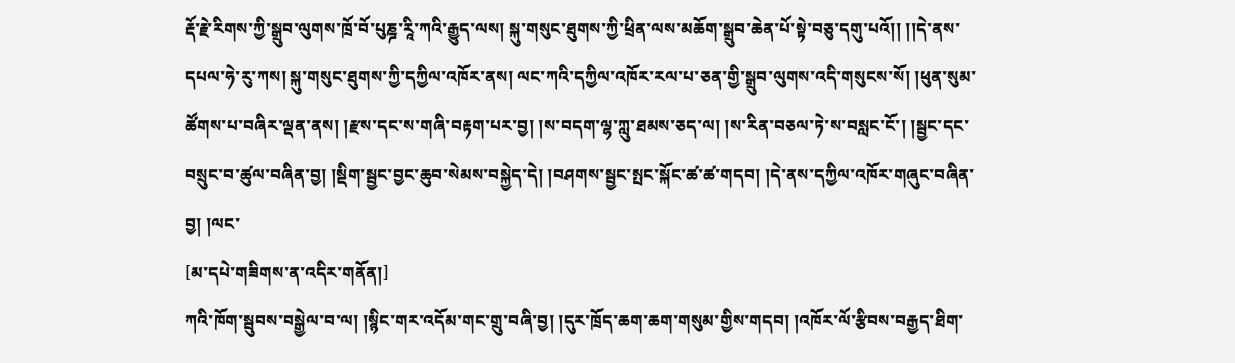རྡོ་རྗེ་རིགས་ཀྱི་སྒྲུབ་ལུགས་ཁྲོ་བོ་པུཎྜ་རཱི་ཀའི་རྒྱུད་ལས། སྐུ་གསུང་ཐུགས་ཀྱི་ཕྲིན་ལས་མཆོག་སྒྲུབ་ཆེན་པོ་སྟེ་བཅུ་དགུ་པའོ།། །།དེ་ནས་དཔལ་ཧེ་རུ་ཀས། སྐུ་གསུང་ཐུགས་ཀྱི་དཀྱིལ་འཁོར་ནས། ལང་ཀའི་དཀྱིལ་འཁོར་རལ་པ་ཅན་གྱི་སྒྲུབ་ལུགས་འདི་གསུངས་སོ། །ཕུན་སུམ་ཚོགས་པ་བཞིར་ལྡན་ནས། །རྫས་དང་ས་གཞི་བརྟག་པར་བྱ། །ས་བདག་ལྷ་ཀླུ་ཐམས་ཅད་ལ། །ས་རིན་བཅལ་ཏེ་ས་བསླང་ངོ་། །སྦྱང་དང་བསྲུང་བ་ཚུལ་བཞིན་བྱ། །སྡིག་སྦྱང་བྱང་ཆུབ་སེམས་བསྐྱེད་དེ། །བཤགས་སྦྱང་སྤང་སྐོང་ཚ་ཚ་གདབ། །དེ་ནས་དཀྱིལ་འཁོར་གཞུང་བཞིན་བྱ། །ལང་
[མ་དཔེ་གཟིགས་ན་འདིར་གནོན།]
ཀའི་ཁོག་སྦུབས་བསྒྱེལ་བ་ལ། །སྙིང་གར་འདོམ་གང་གྲུ་བཞི་བྱ། །དུར་ཁྲོད་ཆག་ཆག་གསུམ་གྱིས་གདབ། །འཁོར་ལོ་རྩིབས་བརྒྱད་ཐིག་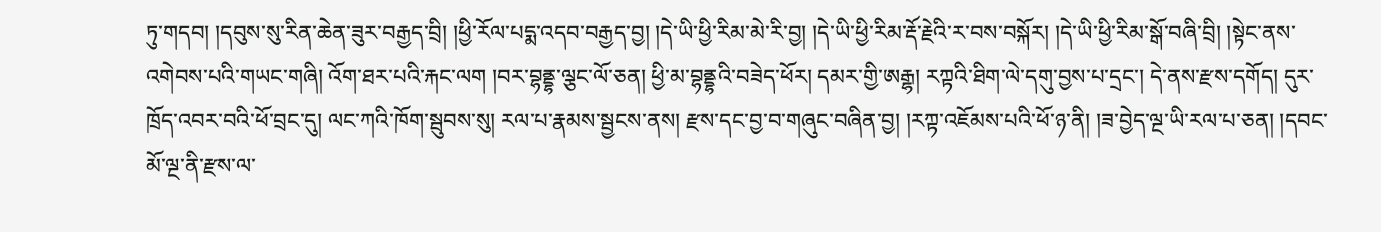ཏུ་གདབ། །དབུས་སུ་རིན་ཆེན་ཟུར་བརྒྱད་བྲི། །ཕྱི་རོལ་པདྨ་འདབ་བརྒྱད་བྱ། །དེ་ཡི་ཕྱི་རིམ་མེ་རི་བྱ། །དེ་ཡི་ཕྱི་རིམ་རྡོ་རྗེའི་ར་བས་བསྐོར། །དེ་ཡི་ཕྱི་རིམ་སྒོ་བཞི་བྲི། །སྟེང་ནས་འགེབས་པའི་གཡང་གཞི། འོག་ཐར་པའི་རྐང་ལག །བར་བྷནྡྷ་ལྕང་ལོ་ཅན། ཕྱི་མ་བྷནྡྷའི་བཟེད་ཕོར། དམར་གྱི་ཨརྒྷ། རཀྟའི་ཐིག་ལེ་དགུ་བྱས་པ་དྲང་། དེ་ནས་རྫས་དགོད། དུར་ཁྲོད་འབར་བའི་ཕོ་བྲང་དུ། ལང་ཀའི་ཁོག་སྦུབས་སུ། རལ་པ་རྣམས་སྦྱངས་ནས། རྫས་དང་བྱ་བ་གཞུང་བཞིན་བྱ། །རཀྟ་འཇོམས་པའི་ཕོ་ཉ་ནི། །ཟ་བྱེད་ལྔ་ཡི་རལ་པ་ཅན། །དབང་མོ་ལྔ་ནི་རྫས་ལ་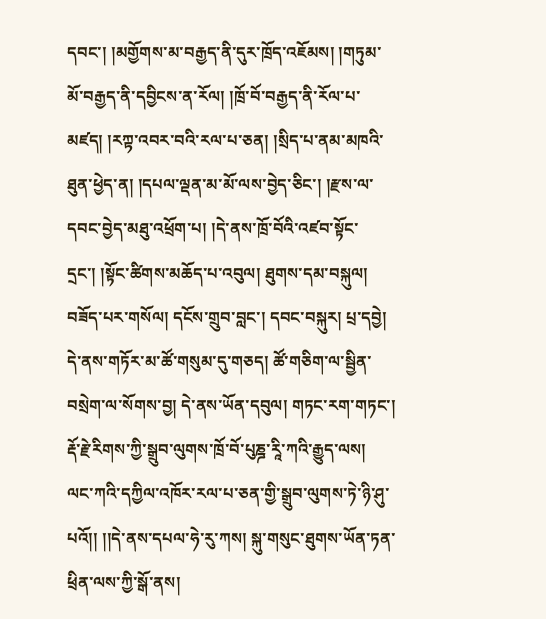དབང་། །མགྱོགས་མ་བརྒྱད་ནི་དུར་ཁྲོད་འཇོམས། །གཏུམ་མོ་བརྒྱད་ནི་དབྱིངས་ན་རོལ། །ཁྲོ་བོ་བརྒྱད་ནི་རོལ་པ་མཛད། །རཀྟ་འབར་བའི་རལ་པ་ཅན། །སྲིད་པ་ནམ་མཁའི་ཐུན་ཕྱེད་ན། །དཔལ་ལྡན་མ་མོ་ལས་བྱེད་ཅིང་། །རྫས་ལ་དབང་བྱེད་མཐུ་འཕྲོག་པ། །དེ་ནས་ཁྲོ་བོའི་འཛབ་སྟོང་དྲང་། །སྟོང་ཚིགས་མཆོད་པ་འབུལ། ཐུགས་དམ་བསྐུལ། བཟོད་པར་གསོལ། དངོས་གྲུབ་བླང་། དབང་བསྐུར། པྲ་དབྱེ། དེ་ནས་གཏོར་མ་ཚོ་གསུམ་དུ་གཅད། ཚོ་གཅིག་ལ་སྦྱིན་བསྲེག་ལ་སོགས་བྱ། དེ་ནས་ཡོན་དབུལ། གཏང་རག་གཏང་། རྡོ་རྗེ་རིགས་ཀྱི་སྒྲུབ་ལུགས་ཁྲོ་བོ་པུཎྜ་རཱི་ཀའི་རྒྱུད་ལས། ལང་ཀའི་དཀྱིལ་འཁོར་རལ་པ་ཅན་གྱི་སྒྲུབ་ལུགས་ཏེ་ཉི་ཤུ་པའོ།། །།དེ་ནས་དཔལ་ཧེ་རུ་ཀས། སྐུ་གསུང་ཐུགས་ཡོན་ཏན་ཕྲིན་ལས་ཀྱི་སྒོ་ནས།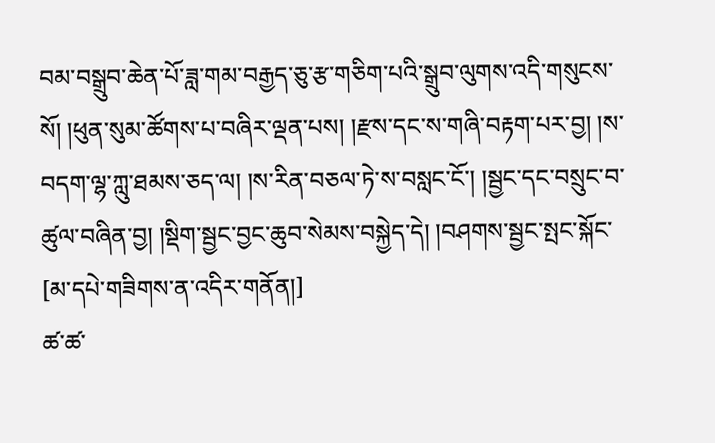བམ་བསྒྲུབ་ཆེན་པོ་ཟླ་གམ་བརྒྱད་ཅུ་རྩ་གཅིག་པའི་སྒྲུབ་ལུགས་འདི་གསུངས་སོ། །ཕུན་སུམ་ཚོགས་པ་བཞིར་ལྡན་པས། །རྫས་དང་ས་གཞི་བརྟག་པར་བྱ། །ས་བདག་ལྷ་ཀླུ་ཐམས་ཅད་ལ། །ས་རིན་བཅལ་ཏེ་ས་བསླང་ངོ་། །སྦྱང་དང་བསྲུང་བ་ཚུལ་བཞིན་བྱ། །སྡིག་སྦྱང་བྱང་ཆུབ་སེམས་བསྐྱེད་དེ། །བཤགས་སྦྱང་སྤང་སྐོང་
[མ་དཔེ་གཟིགས་ན་འདིར་གནོན།]
ཚ་ཚ་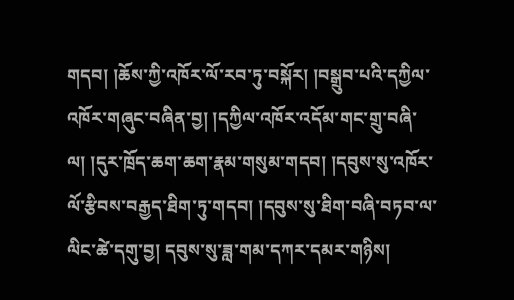གདབ། །ཆོས་ཀྱི་འཁོར་ལོ་རབ་ཏུ་བསྐོར། །བསྒྲུབ་པའི་དཀྱིལ་འཁོར་གཞུང་བཞིན་བྱ། །དཀྱིལ་འཁོར་འདོམ་གང་གྲུ་བཞི་ལ། །དུར་ཁྲོད་ཆག་ཆག་རྣམ་གསུམ་གདབ། །དབུས་སུ་འཁོར་ལོ་རྩིབས་བརྒྱད་ཐིག་ཏུ་གདབ། །དབུས་སུ་ཐིག་བཞི་བཏབ་ལ་ལིང་ཚེ་དགུ་བྱ། དབུས་སུ་ཟླ་གམ་དཀར་དམར་གཉིས།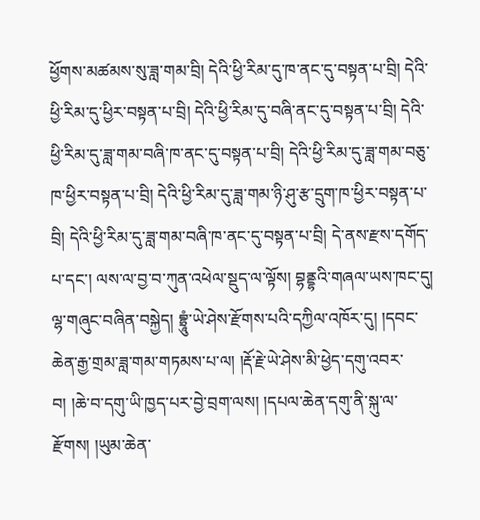ཕྱོགས་མཚམས་སུ་ཟླ་གམ་བྲི། དེའི་ཕྱི་རིམ་དུ་ཁ་ནང་དུ་བསྟན་པ་བྲི། དེའི་ཕྱི་རིམ་དུ་ཕྱིར་བསྟན་པ་བྲི། དེའི་ཕྱི་རིམ་དུ་བཞི་ནང་དུ་བསྟན་པ་བྲི། དེའི་ཕྱི་རིམ་དུ་ཟླ་གམ་བཞི་ཁ་ནང་དུ་བསྟན་པ་བྲི། དེའི་ཕྱི་རིམ་དུ་ཟླ་གམ་བཅུ་ཁ་ཕྱིར་བསྟན་པ་བྲི། དེའི་ཕྱི་རིམ་དུ་ཟླ་གམ་ཉི་ཤུ་རྩ་དྲུག་ཁ་ཕྱིར་བསྟན་པ་བྲི། དེའི་ཕྱི་རིམ་དུ་ཟླ་གམ་བཞི་ཁ་ནང་དུ་བསྟན་པ་བྲི། དེ་ནས་རྫས་དགོད་པ་དང་། ལས་ལ་བྱ་བ་ཀུན་འཕེལ་སྡུད་ལ་ལྟོས། བྷནྡྷའི་གཞལ་ཡས་ཁང་དུ། ལྷ་གཞུང་བཞིན་བསྐྱེད། བྷྲཱུཾ་ཡེ་ཤེས་རྫོགས་པའི་དཀྱིལ་འཁོར་དུ། །དབང་ཆེན་རྒྱ་གྲམ་ཟླ་གམ་གཏམས་པ་ལ། །རྡོ་རྗེ་ཡེ་ཤེས་མི་ཕྱེད་དགུ་འབར་བ། །ཆེ་བ་དགུ་ཡི་ཁྱད་པར་བྱེ་བྲག་ལས། །དཔལ་ཆེན་དགུ་ནི་སྐུ་ལ་རྫོགས། །ཡུམ་ཆེན་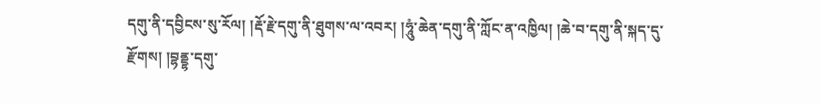དགུ་ནི་དབྱིངས་སུ་རོལ། །རྡོ་རྗེ་དགུ་ནི་ཐུགས་ལ་འབར། །ཧཱུཾ་ཆེན་དགུ་ནི་ཀློང་ན་འཁྱིལ། །ཆེ་བ་དགུ་ནི་སྐད་དུ་རྫོགས། །བྷནྡྷ་དགུ་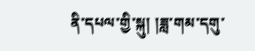ནི་དཔལ་གྱི་སྐུ། །ཟླ་གམ་དགུ་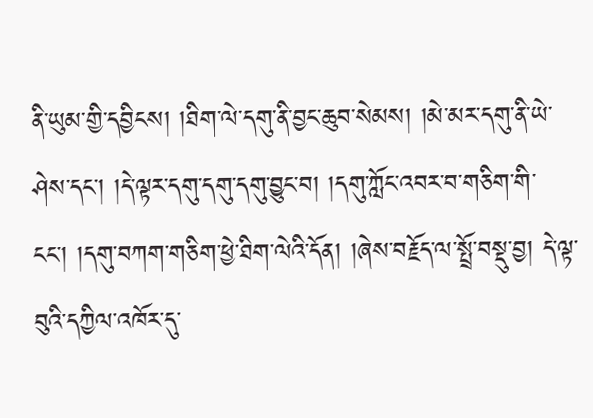ནི་ཡུམ་གྱི་དབྱིངས། །ཐིག་ལེ་དགུ་ནི་བྱང་ཆུབ་སེམས། །མེ་མར་དགུ་ནི་ཡེ་ཤེས་དང་། །དེ་ལྟར་དགུ་དགུ་དགུ་བྱུང་བ། །དགུ་ཀློང་འབར་བ་གཅིག་གི་ངང་། །དགུ་བཀག་གཅིག་ཕྱེ་ཐིག་ལེའི་དོན། །ཞེས་བརྗོད་ལ་སྤྲོ་བསྡུ་བྱ། དེ་ལྟ་བུའི་དཀྱིལ་འཁོར་དུ་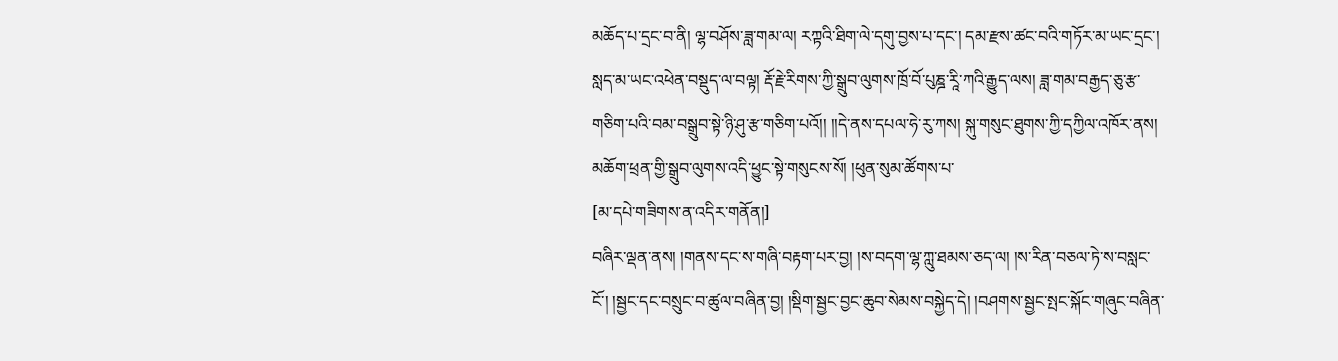མཆོད་པ་དྲང་བ་ནི། ལྷ་བཤོས་ཟླ་གམ་ལ། རཀྟའི་ཐིག་ལེ་དགུ་བྱས་པ་དང་། དམ་རྫས་ཚང་བའི་གཏོར་མ་ཡང་དྲང་། སླད་མ་ཡང་འཕེན་བསྡུད་ལ་བལྟ། རྡོ་རྗེ་རིགས་ཀྱི་སྒྲུབ་ལུགས་ཁྲོ་བོ་པུཎྜ་རཱི་ཀའི་རྒྱུད་ལས། ཟླ་གམ་བརྒྱད་ཅུ་རྩ་གཅིག་པའི་བམ་བསྒྲུབ་སྟེ་ཉི་ཤུ་རྩ་གཅིག་པའོ།། །།དེ་ནས་དཔལ་ཧེ་རུ་ཀས། སྐུ་གསུང་ཐུགས་ཀྱི་དཀྱིལ་འཁོར་ནས། མཆོག་ཕྲན་གྱི་སྒྲུབ་ལུགས་འདི་ཕྱུང་སྟེ་གསུངས་སོ། །ཕུན་སུམ་ཚོགས་པ་
[མ་དཔེ་གཟིགས་ན་འདིར་གནོན།]
བཞིར་ལྡན་ནས། །གནས་དང་ས་གཞི་བརྟག་པར་བྱ། །ས་བདག་ལྷ་ཀླུ་ཐམས་ཅད་ལ། །ས་རིན་བཅལ་ཏེ་ས་བསླང་ངོ་། །སྦྱང་དང་བསྲུང་བ་ཚུལ་བཞིན་བྱ། །སྡིག་སྦྱང་བྱང་ཆུབ་སེམས་བསྐྱེད་དེ། །བཤགས་སྦྱང་སྤང་སྐོང་གཞུང་བཞིན་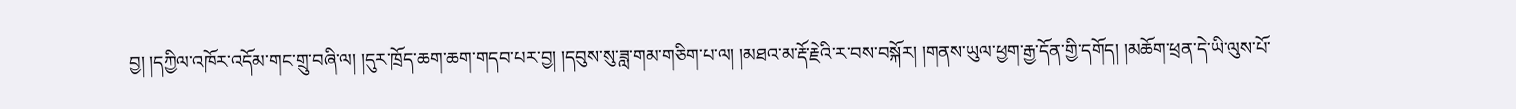བྱ། །དཀྱིལ་འཁོར་འདོམ་གང་གྲུ་བཞི་ལ། །དུར་ཁྲོད་ཆག་ཆག་གདབ་པར་བྱ། །དབུས་སུ་ཟླ་གམ་གཅིག་པ་ལ། །མཐའ་མ་རྡོ་རྗེའི་ར་བས་བསྐོར། །གནས་ཡུལ་ཕྱག་རྒྱ་དོན་གྱི་དགོད། །མཆོག་ཕྲན་དེ་ཡི་ལུས་པོ་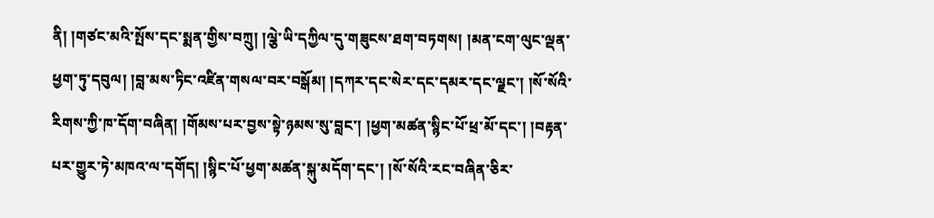ནི། །གཙང་མའི་སྤོས་དང་སྨན་གྱིས་བཀྲུ། །ལྕེ་ཡི་དཀྱིལ་དུ་གཟུངས་ཐག་བཏགས། །མན་ངག་ལུང་ལྡན་ཕྱག་ཏུ་དབུལ། །བླ་མས་ཏིང་འཛིན་གསལ་བར་བསྒོམ། །དཀར་དང་སེར་དང་དམར་དང་ལྗང་། །སོ་སོའི་རིགས་ཀྱི་ཁ་དོག་བཞིན། །གོམས་པར་བྱས་སྟེ་ཉམས་སུ་བླང་། །ཕྱག་མཚན་སྙིང་པོ་ཕྲ་མོ་དང་། །བརྟན་པར་གྱུར་ཏེ་མཁའ་ལ་དགོད། །སྙིང་པོ་ཕྱག་མཚན་སྐུ་མདོག་དང་། །སོ་སོའི་རང་བཞིན་ཅིར་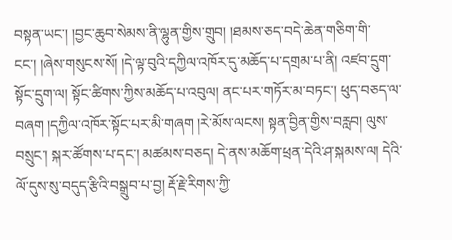བསྟན་ཡང་། །བྱང་ཆུབ་སེམས་ནི་ལྷུན་གྱིས་གྲུབ། །ཐམས་ཅད་བདེ་ཆེན་གཅིག་གི་ངང་། །ཞེས་གསུངས་སོ། །དེ་ལྟ་བུའི་དཀྱིལ་འཁོར་དུ་མཆོད་པ་དགྲམ་པ་ནི། འཛབ་དྲུག་སྟོང་དྲུག་ལ། སྟོང་ཚིགས་ཀྱིས་མཆོད་པ་འབུལ། ནང་པར་གཏོར་མ་བཏང་། ཕུད་བཅད་ལ་བཞག །དཀྱིལ་འཁོར་སྟོང་པར་མི་གཞག །རེ་མོས་ལངས། སྟན་བྱིན་གྱིས་བརླབ། ལུས་བསྲུང་། སྐར་ཚོགས་པ་དང་། མཚམས་བཅད། དེ་ནས་མཆོག་ཕྲན་དེའི་ཤ་སྐམས་ལ། དེའི་ལོ་དུས་སུ་བདུད་རྩིའི་བསྒྲུབ་པ་བྱ། རྡོ་རྗེ་རིགས་ཀྱི་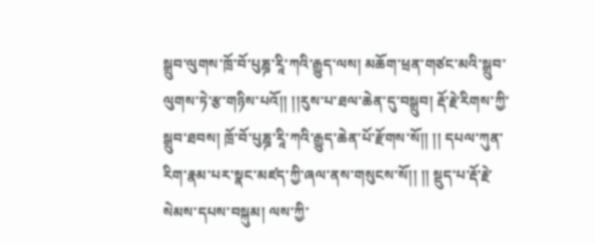སྒྲུབ་ལུགས་ཁྲོ་བོ་པུཎྜ་རཱི་ཀའི་རྒྱུད་ལས། མཆོག་ཕྲན་གཙང་མའི་སྒྲུབ་ལུགས་ཏེ་རྩ་གཉིས་པའོ།། །།རུས་པ་ཐལ་ཆེན་དུ་བསྒྲུབ། རྡོ་རྗེ་རིགས་ཀྱི་སྒྲུབ་ཐབས། ཁྲོ་བོ་པུཎྜ་རཱི་ཀའི་རྒྱུད་ཆེན་པོ་རྫོགས་སོ།། །། དཔལ་ཀུན་རིག་རྣམ་པར་སྣང་མཛད་ཀྱི་ཞལ་ནས་གསུངས་སོ།། །། སྡུད་པ་རྡོ་རྗེ་སེམས་དཔས་བསྐུམ། ལས་ཀྱི་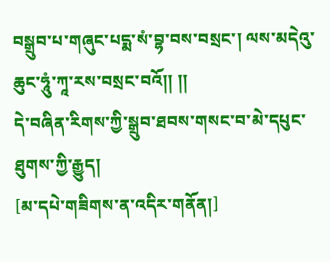བསྒྲུབ་པ་གཞུང་པདྨ་སཾ་བྷ་བས་བསྲང་། ལས་མདེའུ་ཆུང་ཧཱུཾ་ཀཱ་རས་བསྲང་བའོ།། །།
དེ་བཞིན་རིགས་ཀྱི་སྒྲུབ་ཐབས་གསང་བ་མེ་དཔུང་ཐུགས་ཀྱི་རྒྱུད།
[མ་དཔེ་གཟིགས་ན་འདིར་གནོན།]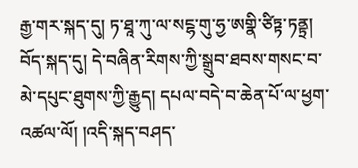རྒྱ་གར་སྐད་དུ། ཏ་ཐཱ་ཀུ་ལ་སངྷ་གུ་ཧྱ་ཨགྣི་ཙིཏྟ་ཏནྟྲ། བོད་སྐད་དུ། དེ་བཞིན་རིགས་ཀྱི་སྒྲུབ་ཐབས་གསང་བ་མེ་དཔུང་ཐུགས་ཀྱི་རྒྱུད། དཔལ་བདེ་བ་ཆེན་པོ་ལ་ཕྱག་འཚལ་ལོ། །འདི་སྐད་བཤད་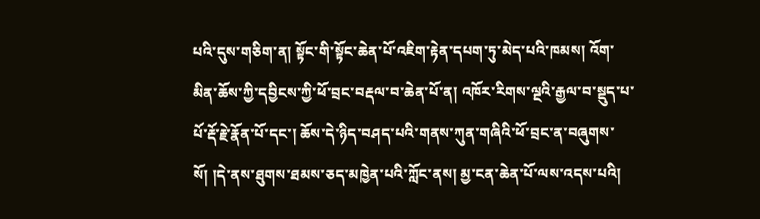པའི་དུས་གཅིག་ན། སྟོང་གི་སྟོང་ཆེན་པོ་འཇིག་རྟེན་དཔག་ཏུ་མེད་པའི་ཁམས། འོག་མིན་ཆོས་ཀྱི་དབྱིངས་ཀྱི་ཕོ་བྲང་བརྡལ་བ་ཆེན་པོ་ན། འཁོར་རིགས་ལྔའི་རྒྱལ་བ་སྡུད་པ་པོ་རྡོ་རྗེ་རྣོན་པོ་དང་། ཆོས་དེ་ཉིད་བཤད་པའི་གནས་ཀུན་གཞིའི་ཕོ་བྲང་ན་བཞུགས་སོ། །དེ་ནས་ཐུགས་ཐམས་ཅད་མཁྱེན་པའི་ཀློང་ནས། མྱ་ངན་ཆེན་པོ་ལས་འདས་པའི།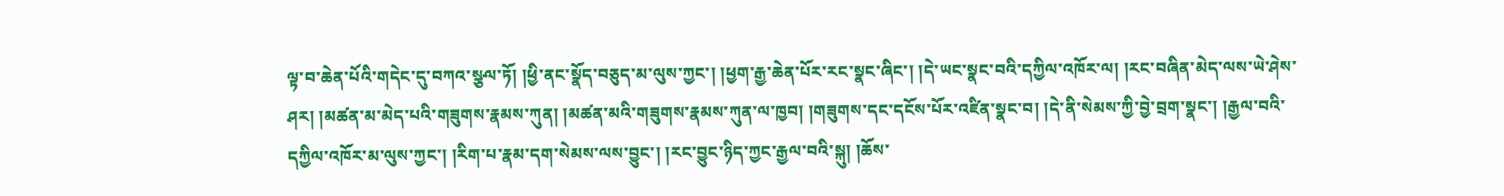ལྟ་བ་ཆེན་པོའི་གདེང་དུ་བཀའ་སྩལ་ཏོ། །ཕྱི་ནང་སྣོད་བཅུད་མ་ལུས་ཀྱང་། །ཕྱག་རྒྱ་ཆེན་པོར་རང་སྣང་ཞིང་། །དེ་ཡང་སྣང་བའི་དཀྱིལ་འཁོར་ལ། །རང་བཞིན་མེད་ལས་ཡེ་ཤེས་ཤར། །མཚན་མ་མེད་པའི་གཟུགས་རྣམས་ཀུན། །མཚན་མའི་གཟུགས་རྣམས་ཀུན་ལ་ཁྱབ། །གཟུགས་དང་དངོས་པོར་འཛིན་སྣང་བ། །དེ་ནི་སེམས་ཀྱི་བྱེ་བྲག་སྣང་། །རྒྱལ་བའི་དཀྱིལ་འཁོར་མ་ལུས་ཀྱང་། །རིག་པ་རྣམ་དག་སེམས་ལས་བྱུང་། །རང་བྱུང་ཉིད་ཀྱང་རྒྱལ་བའི་སྐུ། །ཆོས་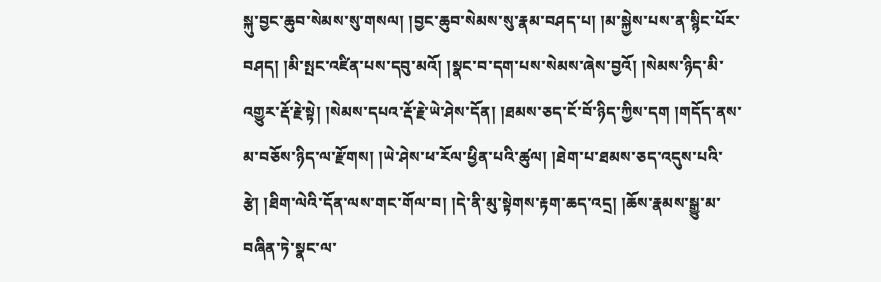སྐུ་བྱང་ཆུབ་སེམས་སུ་གསལ། །བྱང་ཆུབ་སེམས་སུ་རྣམ་བཤད་པ། །མ་སྐྱེས་པས་ན་སྙིང་པོར་བཤད། །མི་སྤང་འཛིན་པས་དབུ་མའོ། །སྣང་བ་དག་པས་སེམས་ཞེས་བྱའོ། །སེམས་ཉིད་མི་འགྱུར་རྡོ་རྗེ་སྟེ། །སེམས་དཔའ་རྡོ་རྗེ་ཡེ་ཤེས་དོན། །ཐམས་ཅད་ངོ་བོ་ཉིད་ཀྱིས་དག །གདོད་ནས་མ་བཅོས་ཉིད་ལ་རྫོགས། །ཡེ་ཤེས་ཕ་རོལ་ཕྱིན་པའི་ཚུལ། །ཐེག་པ་ཐམས་ཅད་འདུས་པའི་རྩེ། །ཐིག་ལེའི་དོན་ལས་གང་གོལ་བ། །དེ་ནི་མུ་སྟེགས་རྟག་ཆད་འདྲ། །ཆོས་རྣམས་སྒྱུ་མ་བཞིན་ཏེ་སྣང་ལ་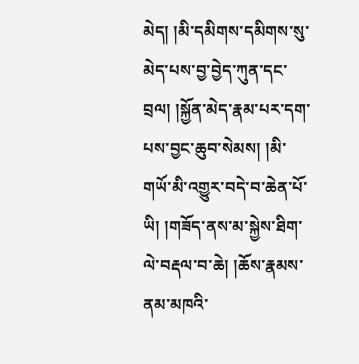མེད། །མི་དམིགས་དམིགས་སུ་མེད་པས་བྱ་བྱེད་ཀུན་དང་བྲལ། །སྐྱོན་མེད་རྣམ་པར་དག་པས་བྱང་ཆུབ་སེམས། །མི་གཡོ་མི་འགྱུར་བདེ་བ་ཆེན་པོ་ཡི། །གཟོད་ནས་མ་སྐྱེས་ཐིག་ལེ་བརྡལ་བ་ཆེ། །ཆོས་རྣམས་ནམ་མཁའི་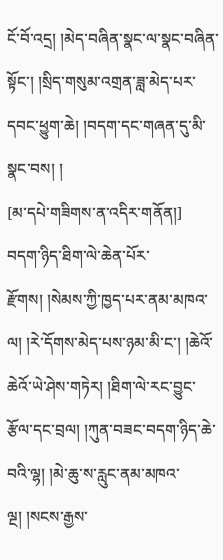ངོ་བོ་འདྲ། །མེད་བཞིན་སྣང་ལ་སྣང་བཞིན་སྟོང་། །སྲིད་གསུམ་འགྲན་ཟླ་མེད་པར་དབང་ཕྱུག་ཆེ། །བདག་དང་གཞན་དུ་མི་སྣང་བས། །
[མ་དཔེ་གཟིགས་ན་འདིར་གནོན།]
བདག་ཉིད་ཐིག་ལེ་ཆེན་པོར་རྫོགས། །སེམས་ཀྱི་ཁྱད་པར་ནམ་མཁའ་ལ། །རེ་དོགས་མེད་པས་ཉམ་མི་ང་། །ཆེའོ་ཆེའོ་ཡེ་ཤེས་གཏེར། །ཐིག་ལེ་རང་བྱུང་རྩོལ་དང་བྲལ། །ཀུན་བཟང་བདག་ཉིད་ཆེ་བའི་ལྷ། །མེ་ཆུ་ས་རླུང་ནམ་མཁའ་ལྔ། །སངས་རྒྱས་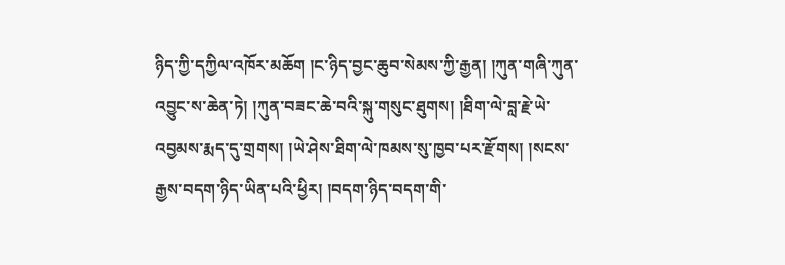ཉིད་ཀྱི་དཀྱིལ་འཁོར་མཆོག །ང་ཉིད་བྱང་ཆུབ་སེམས་ཀྱི་རྒྱན། །ཀུན་གཞི་ཀུན་འབྱུང་ས་ཆེན་ཏེ། །ཀུན་བཟང་ཆེ་བའི་སྐུ་གསུང་ཐུགས། །ཐིག་ལེ་བླ་རྗེ་ཡེ་འབྱམས་རྨད་དུ་གྲགས། །ཡེ་ཤེས་ཐིག་ལེ་ཁམས་སུ་ཁྱབ་པར་རྫོགས། །སངས་རྒྱས་བདག་ཉིད་ཡིན་པའི་ཕྱིར། །བདག་ཉིད་བདག་གི་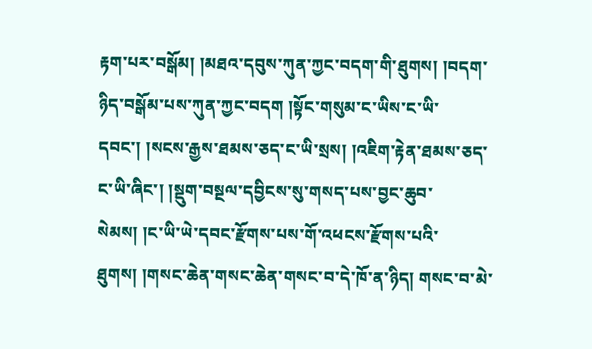རྟག་པར་བསྒོམ། །མཐའ་དབུས་ཀུན་ཀྱང་བདག་གི་ཐུགས། །བདག་ཉིད་བསྒོམ་པས་ཀུན་ཀྱང་བདག །སྟོང་གསུམ་ང་ཡིས་ང་ཡི་དབང་། །སངས་རྒྱས་ཐམས་ཅད་ང་ཡི་སྲས། །འཇིག་རྟེན་ཐམས་ཅད་ང་ཡི་ཞིང་། །སྡུག་བསྔལ་དབྱིངས་སུ་གསད་པས་བྱང་ཆུབ་སེམས། །ང་ཡི་ཡེ་དབང་རྫོགས་པས་གོ་འཕངས་རྫོགས་པའི་ཐུགས། །གསང་ཆེན་གསང་ཆེན་གསང་བ་དེ་ཁོ་ན་ཉིད། གསང་བ་མེ་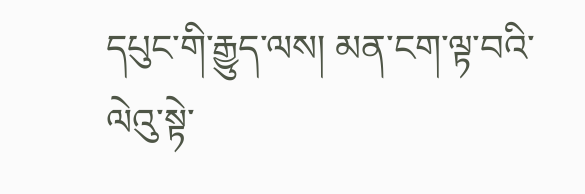དཔུང་གི་རྒྱུད་ལས། མན་ངག་ལྟ་བའི་ལེའུ་སྟེ་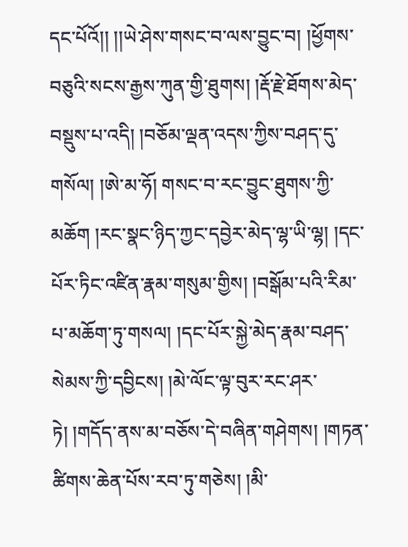དང་པོའོ།། །།ཡེ་ཤེས་གསང་བ་ལས་བྱུང་བ། །ཕྱོགས་བཅུའི་སངས་རྒྱས་ཀུན་གྱི་ཐུགས། །རྡོ་རྗེ་ཐོགས་མེད་བསྡུས་པ་འདི། །བཅོམ་ལྡན་འདས་ཀྱིས་བཤད་དུ་གསོལ། །ཨེ་མ་ཧོ། གསང་བ་རང་བྱུང་ཐུགས་ཀྱི་མཆོག །རང་སྣང་ཉིད་ཀྱང་དབྱེར་མེད་ལྷ་ཡི་ལྷ། །དང་པོར་ཏིང་འཛིན་རྣམ་གསུམ་གྱིས། །བསྒོམ་པའི་རིམ་པ་མཆོག་ཏུ་གསལ། །དང་པོར་སྐྱེ་མེད་རྣམ་བཤད་སེམས་ཀྱི་དབྱིངས། །མེ་ལོང་ལྟ་བུར་རང་ཤར་ཏེ། །གདོད་ནས་མ་བཅོས་དེ་བཞིན་གཤེགས། །གཏན་ཚིགས་ཆེན་པོས་རབ་ཏུ་གཅེས། །མི་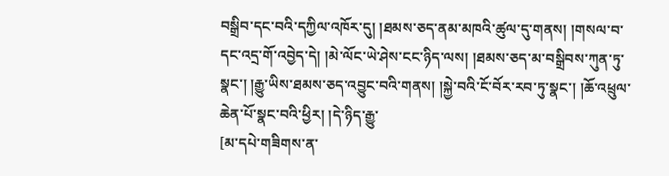བསྒྲིབ་དང་བའི་དཀྱིལ་འཁོར་དུ། །ཐམས་ཅད་ནམ་མཁའི་ཚུལ་དུ་གནས། །གསལ་བ་དང་འདྲ་གོ་འབྱེད་དེ། །མེ་ལོང་ཡེ་ཤེས་ངང་ཉིད་ལས། །ཐམས་ཅད་མ་བསྒྲིབས་ཀུན་ཏུ་སྣང་། །རྒྱུ་ཡིས་ཐམས་ཅད་འབྱུང་བའི་གནས། །སྐྱེ་བའི་ངོ་བོར་རབ་ཏུ་སྣང་། །ཆོ་འཕྲུལ་ཆེན་པོ་སྣང་བའི་ཕྱིར། །དེ་ཉིད་རྒྱུ་
[མ་དཔེ་གཟིགས་ན་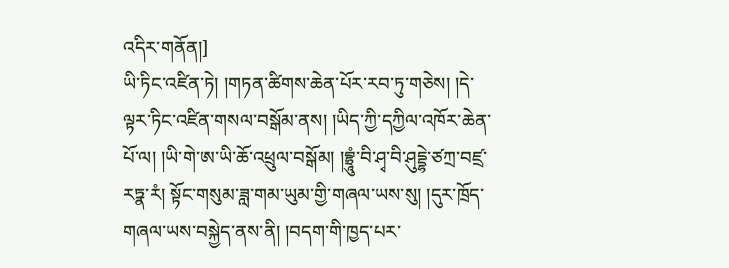འདིར་གནོན།]
ཡི་ཏིང་འཛིན་ཏེ། །གཏན་ཚིགས་ཆེན་པོར་རབ་ཏུ་གཅེས། །དེ་ལྟར་ཏིང་འཛིན་གསལ་བསྒོམ་ནས། །ཡིད་ཀྱི་དཀྱིལ་འཁོར་ཆེན་པོ་ལ། །ཡི་གེ་ཨ་ཡི་ཆོ་འཕྲུལ་བསྒོམ། །བྷྲཱུཾ་བི་ཤྭ་བི་ཤུདྡྷེ་ཙཀྲ་བཛྲ་རཏྣ་རཾ། སྟོང་གསུམ་ཟླ་གམ་ཡུམ་གྱི་གཞལ་ཡས་སུ། །དུར་ཁྲོད་གཞལ་ཡས་བསྐྱེད་ནས་ནི། །བདག་གི་ཁྱད་པར་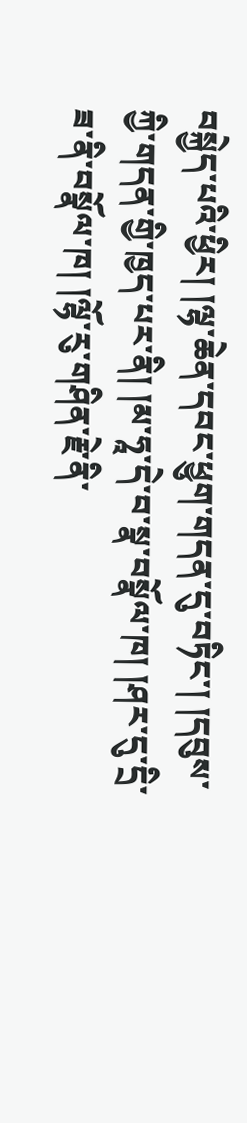བསྐྱེད་པའི་ཕྱིར། །ལྷ་ཆེན་དབང་ཕྱུག་གདན་དུ་བཏིང་། །དབུས་ཀྱི་གདན་གྱི་ཁྱད་པར་ནི། །མ་ཧཱ་དེ་བ་སྣ་བསྣོལ་ཁ། །ཤར་དུ་དྲི་ཟ་ནི་བསྣོལ་ཁ། །ལྷོ་རུ་གཤིན་རྗེ་ནི་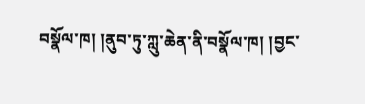བསྣོལ་ཁ། །ནུབ་ཏུ་ཀླུ་ཆེན་ནི་བསྣོལ་ཁ། །བྱང་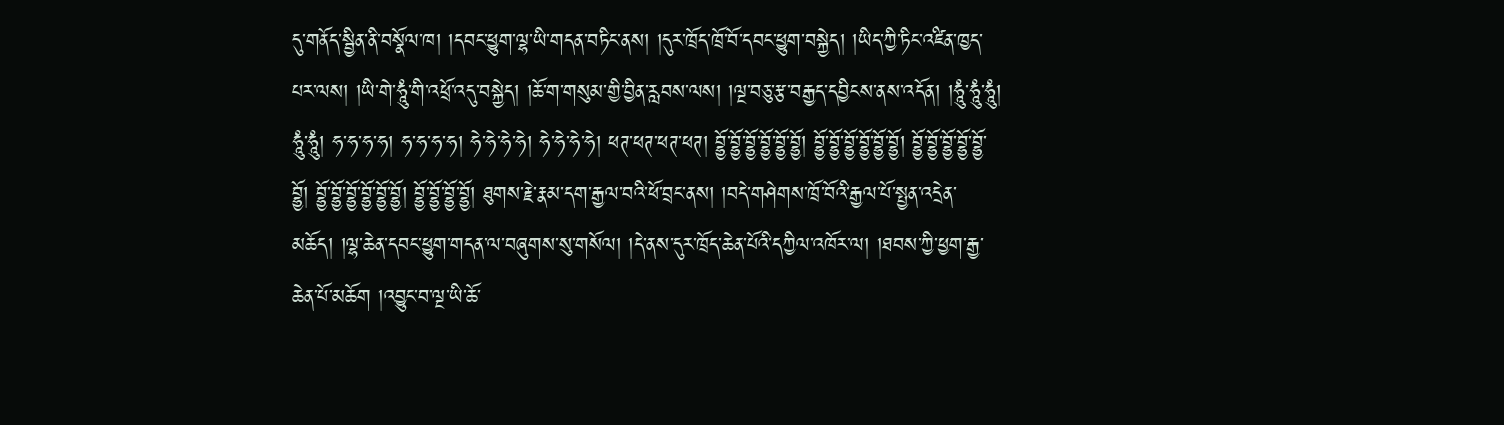དུ་གནོད་སྦྱིན་ནི་བསྣོལ་ཁ། །དབང་ཕྱུག་ལྷ་ཡི་གདན་བཏིང་ནས། །དུར་ཁྲོད་ཁྲོ་བོ་དབང་ཕྱུག་བསྐྱེད། །ཡིད་ཀྱི་ཏིང་འཛིན་ཁྱད་པར་ལས། །ཡི་གེ་ཧཱུཾ་གི་འཕྲོ་འདུ་བསྐྱེད། །ཆོ་ག་གསུམ་གྱི་བྱིན་རླབས་ལས། །ལྔ་བཅུ་རྩ་བརྒྱད་དབྱིངས་ནས་འདོན། །ཧཱུཾ་ཧཱུཾ་ཧཱུཾ། ཧཱུཾ་ཧཱུཾ། ཧ་ཧ་ཧ་ཧ། ཧ་ཧ་ཧ་ཧ། ཧེ་ཧེ་ཧེ་ཧེ། ཧེ་ཧེ་ཧེ་ཧེ། ཕཊ་ཕཊ་ཕཊ་ཕཊ། བྷྱོ་བྷྱོ་བྷྱོ་བྷྱོ་བྷྱོ་བྷྱོ། བྷྱོ་བྷྱོ་བྷྱོ་བྷྱོ་བྷྱོ་བྷྱོ། བྷྱོ་བྷྱོ་བྷྱོ་བྷྱོ་བྷྱོ་བྷྱོ། བྷྱོ་བྷྱོ་བྷྱོ་བྷྱོ་བྷྱོ་བྷྱོ། བྷྱོ་བྷྱོ་བྷྱོ་བྷྱོ། ཐུགས་རྗེ་རྣམ་དག་རྒྱལ་བའི་ཕོ་བྲང་ནས། །བདེ་གཤེགས་ཁྲོ་བོའི་རྒྱལ་པོ་སྤྱན་འདྲེན་མཆོད། །ལྷ་ཆེན་དབང་ཕྱུག་གདན་ལ་བཞུགས་སུ་གསོལ། །དེ་ནས་དུར་ཁྲོད་ཆེན་པོའི་དཀྱིལ་འཁོར་ལ། །ཐབས་ཀྱི་ཕྱག་རྒྱ་ཆེན་པོ་མཆོག །འབྱུང་བ་ལྔ་ཡི་ཆོ་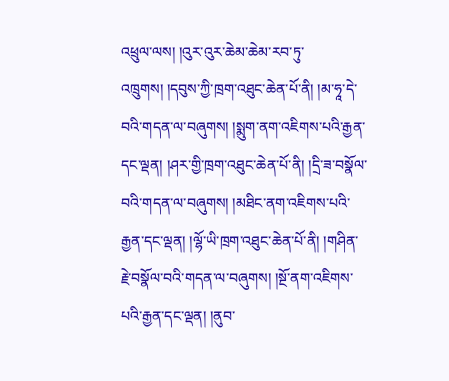འཕྲུལ་ལས། །འུར་འུར་ཆེམ་ཆེམ་རབ་ཏུ་འཁྲུགས། །དབུས་ཀྱི་ཁྲག་འཐུང་ཆེན་པོ་ནི། །མ་ཧཱ་དེ་བའི་གདན་ལ་བཞུགས། །སྨུག་ནག་འཇིགས་པའི་རྒྱན་དང་ལྡན། །ཤར་གྱི་ཁྲག་འཐུང་ཆེན་པོ་ནི། །དྲི་ཟ་བསྣོལ་བའི་གདན་ལ་བཞུགས། །མཐིང་ནག་འཇིགས་པའི་རྒྱན་དང་ལྡན། །ལྷོ་ཡི་ཁྲག་འཐུང་ཆེན་པོ་ནི། །གཤིན་རྗེ་བསྣོལ་བའི་གདན་ལ་བཞུགས། །སྔོ་ནག་འཇིགས་པའི་རྒྱན་དང་ལྡན། །ནུབ་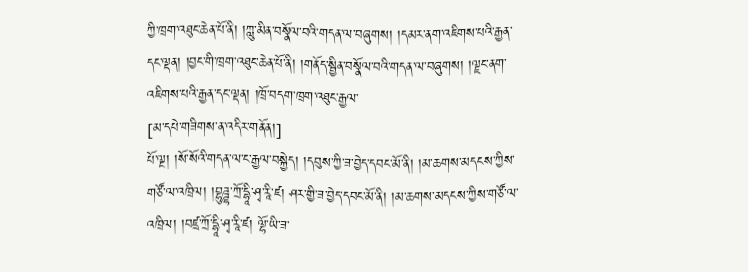ཀྱི་ཁྲག་འཐུང་ཆེན་པོ་ནི། །ཀླུ་མིན་བསྣོལ་བའི་གདན་ལ་བཞུགས། །དམར་ནག་འཇིགས་པའི་རྒྱན་དང་ལྡན། །བྱང་གི་ཁྲག་འཐུང་ཆེན་པོ་ནི། །གནོད་སྦྱིན་བསྣོལ་བའི་གདན་ལ་བཞུགས། །ལྗང་ནག་འཇིགས་པའི་རྒྱན་དང་ལྡན། །ཁྲོ་བདག་ཁྲག་འཐུང་རྒྱལ་
[མ་དཔེ་གཟིགས་ན་འདིར་གནོན།]
པོ་ལྔ། །སོ་སོའི་གདན་ལ་ང་རྒྱལ་བསྐྱེད། །དབུས་ཀྱི་ཟ་བྱེད་དབང་མོ་ནི། །མ་ཆགས་མདངས་ཀྱིས་གཙོ་ལ་འཁྲིལ། །བྷུཌྜྷ་ཀྲོ་དྷཱི་ཤྭ་རཱི་ཛ། ཤར་གྱི་ཟ་བྱེད་དབང་མོ་ནི། །མ་ཆགས་མདངས་ཀྱིས་གཙོ་ལ་འཁྲིལ། །བཛྲ་ཀྲོ་དྷཱི་ཤྭ་རཱི་ཛ། ལྷོ་ཡི་ཟ་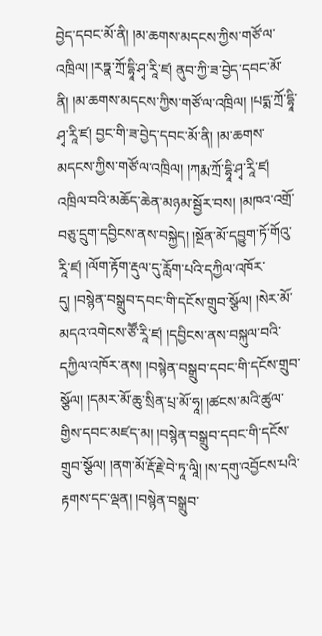བྱེད་དབང་མོ་ནི། །མ་ཆགས་མདངས་ཀྱིས་གཙོ་ལ་འཁྲིལ། །རཏྣ་ཀྲོ་དྷཱི་ཤྭ་རཱི་ཛ། ནུབ་ཀྱི་ཟ་བྱེད་དབང་མོ་ནི། །མ་ཆགས་མདངས་ཀྱིས་གཙོ་ལ་འཁྲིལ། །པདྨ་ཀྲོ་དྷཱི་ཤྭ་རཱི་ཛ། བྱང་གི་ཟ་བྱེད་དབང་མོ་ནི། །མ་ཆགས་མདངས་ཀྱིས་གཙོ་ལ་འཁྲིལ། །ཀརྨ་ཀྲོ་དྷཱི་ཤྭ་རཱི་ཛ། འཁྲིལ་བའི་མཆོད་ཆེན་མཉམ་སྦྱོར་བས། །མཁའ་འགྲོ་བཅུ་དྲུག་དབྱིངས་ནས་བསྐྱེད། །སྔོན་མོ་དབྱུག་ཏོ་གོའུ་རཱི་ཛ། །ལོག་རྟོག་རྡུལ་དུ་རློག་པའི་དཀྱིལ་འཁོར་དུ། །བསྙེན་བསྒྲུབ་དབང་གི་དངོས་གྲུབ་སྩོལ། །སེར་མོ་མདའ་འགེངས་ཙཽ་རཱི་ཛ། །དབྱིངས་ནས་བསྐུལ་བའི་དཀྱིལ་འཁོར་ནས། །བསྙེན་བསྒྲུབ་དབང་གི་དངོས་གྲུབ་སྩོལ། །དམར་མོ་ཆུ་སྲིན་པྲ་མོ་ཧཱ། །ཚངས་མའི་ཚུལ་གྱིས་དབང་མཛད་མ། །བསྙེན་བསྒྲུབ་དབང་གི་དངོས་གྲུབ་སྩོལ། །ནག་མོ་རྡོ་རྗེ་བེ་ཏཱ་ལཱི། །ས་དགུ་འབྱོངས་པའི་རྟགས་དང་ལྡན། །བསྙེན་བསྒྲུབ་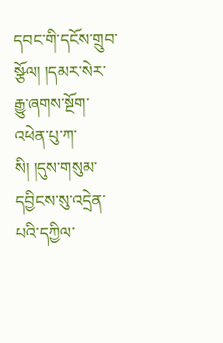དབང་གི་དངོས་གྲུབ་སྩོལ། །དམར་སེར་རྒྱུ་ཞགས་སྔོག་འཕེན་པུ་ཀ་སི། །དུས་གསུམ་དབྱིངས་སུ་འདྲེན་པའི་དཀྱིལ་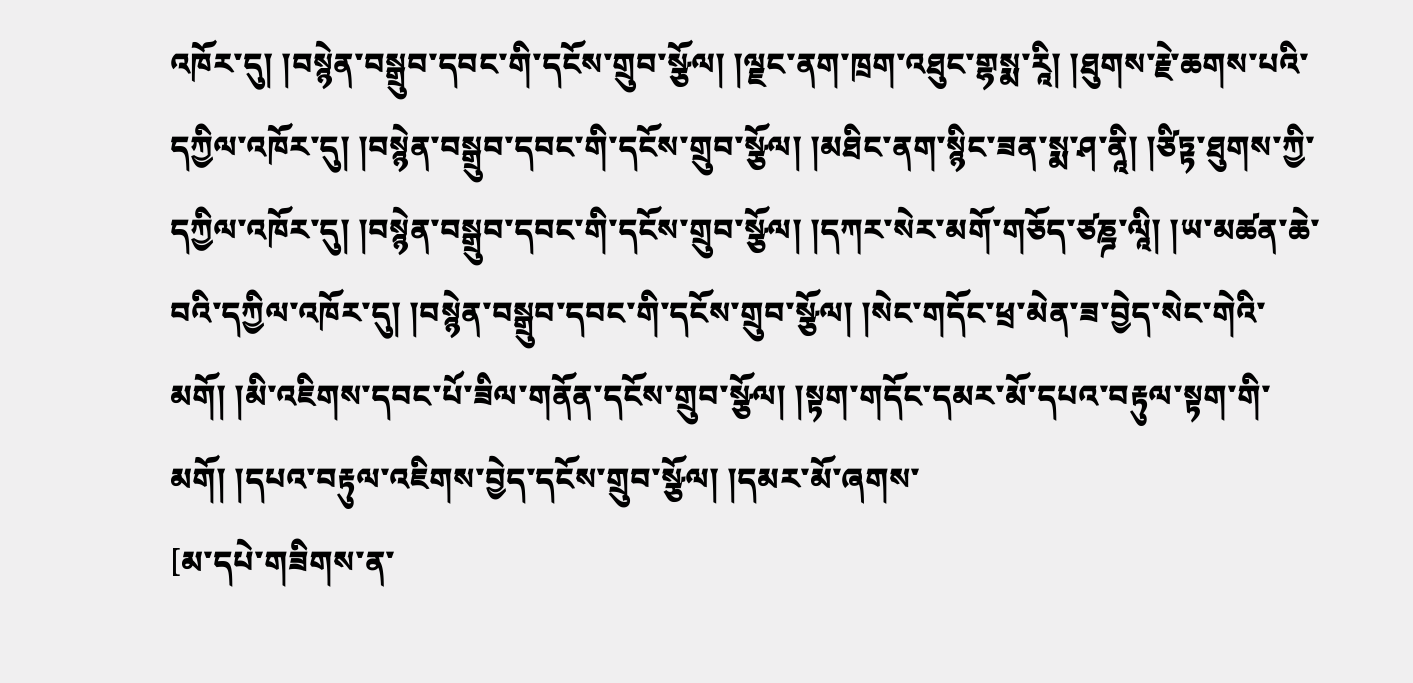འཁོར་དུ། །བསྙེན་བསྒྲུབ་དབང་གི་དངོས་གྲུབ་སྩོལ། །ལྗང་ནག་ཁྲག་འཐུང་གྷསྨ་རཱི། །ཐུགས་རྗེ་ཆགས་པའི་དཀྱིལ་འཁོར་དུ། །བསྙེན་བསྒྲུབ་དབང་གི་དངོས་གྲུབ་སྩོལ། །མཐིང་ནག་སྙིང་ཟན་སྨ་ཤ་ནཱི། །ཙིཏྟ་ཐུགས་ཀྱི་དཀྱིལ་འཁོར་དུ། །བསྙེན་བསྒྲུབ་དབང་གི་དངོས་གྲུབ་སྩོལ། །དཀར་སེར་མགོ་གཅོད་ཙཎྜ་ལཱི། །ཡ་མཚན་ཆེ་བའི་དཀྱིལ་འཁོར་དུ། །བསྙེན་བསྒྲུབ་དབང་གི་དངོས་གྲུབ་སྩོལ། །སེང་གདོང་ཕྲ་མེན་ཟ་བྱེད་སེང་གེའི་མགོ། །མི་འཇིགས་དབང་པོ་ཟིལ་གནོན་དངོས་གྲུབ་སྩོལ། །སྟག་གདོང་དམར་མོ་དཔའ་བརྟུལ་སྟག་གི་མགོ། །དཔའ་བརྟུལ་འཇིགས་བྱེད་དངོས་གྲུབ་སྩོལ། །དམར་མོ་ཞགས་
[མ་དཔེ་གཟིགས་ན་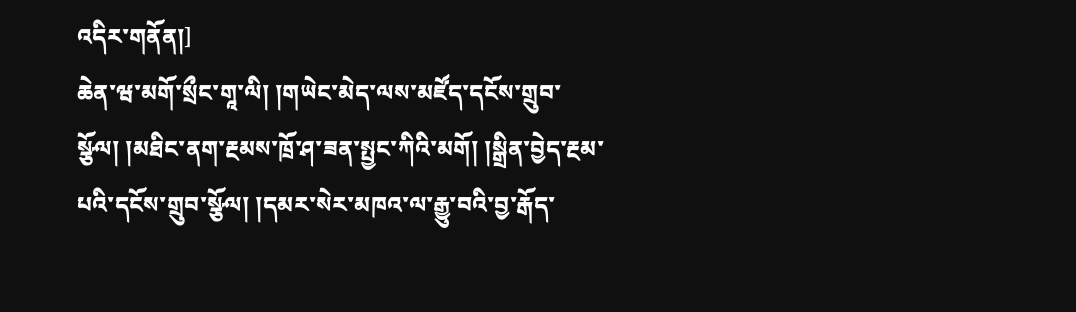འདིར་གནོན།]
ཆེན་ཝ་མགོ་སྲྀང་གཱ་ལི། །གཡེང་མེད་ལས་མཛོད་དངོས་གྲུབ་སྩོལ། །མཐིང་ནག་རྔམས་ཁྲོ་ཤ་ཟན་སྤྱང་ཀིའི་མགོ། །སྒྲིན་བྱེད་རྔམ་པའི་དངོས་གྲུབ་སྩོལ། །དམར་སེར་མཁའ་ལ་རྒྱུ་བའི་བྱ་རྒོད་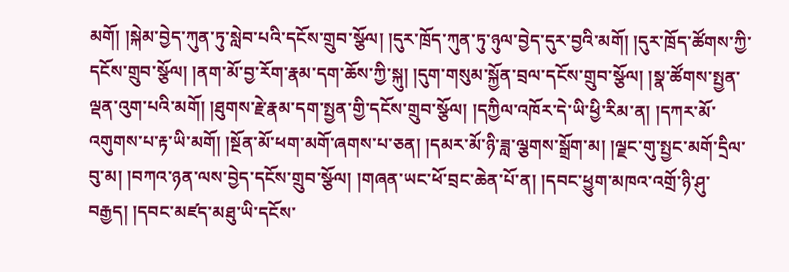མགོ། །སྐེམ་བྱེད་ཀུན་ཏུ་སླེབ་པའི་དངོས་གྲུབ་སྩོལ། །དུར་ཁྲོད་ཀུན་ཏུ་ཉུལ་བྱེད་དུར་བྱའི་མགོ། །དུར་ཁྲོད་ཚོགས་ཀྱི་དངོས་གྲུབ་སྩོལ། །ནག་མོ་བྱ་རོག་རྣམ་དག་ཆོས་ཀྱི་སྐུ། །དུག་གསུམ་སྐྱོན་བྲལ་དངོས་གྲུབ་སྩོལ། །སྣ་ཚོགས་སྤྱན་ལྡན་འུག་པའི་མགོ། །ཐུགས་རྗེ་རྣམ་དག་སྤྱན་གྱི་དངོས་གྲུབ་སྩོལ། །དཀྱིལ་འཁོར་དེ་ཡི་ཕྱི་རིམ་ན། །དཀར་མོ་འགུགས་པ་རྟ་ཡི་མགོ། །སྔོན་མོ་ཕག་མགོ་ཞགས་པ་ཅན། །དམར་མོ་ཉི་ཟླ་ལྕགས་སྒྲོག་མ། །ལྗང་གུ་སྤྱང་མགོ་དྲིལ་བུ་མ། །བཀའ་ཉན་ལས་བྱེད་དངོས་གྲུབ་སྩོལ། །གཞན་ཡང་ཕོ་བྲང་ཆེན་པོ་ན། །དབང་ཕྱུག་མཁའ་འགྲོ་ཉི་ཤུ་བརྒྱད། །དབང་མཛད་མཐུ་ཡི་དངོས་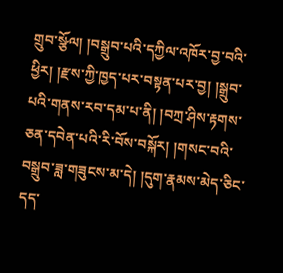གྲུབ་སྩོལ། །བསྒྲུབ་པའི་དཀྱིལ་འཁོར་བྱ་བའི་ཕྱིར། །རྫས་ཀྱི་ཁྱད་པར་བསྟན་པར་བྱ། །སྒྲུབ་པའི་གནས་རབ་དམ་པ་ནི། །བཀྲ་ཤིས་རྟགས་ཅན་དབེན་པའི་རི་བོས་བསྐོར། །གསང་བའི་བསྒྲུབ་ཟླ་གཟུངས་མ་དེ། །དུག་རྣམས་མེད་ཅིང་དད་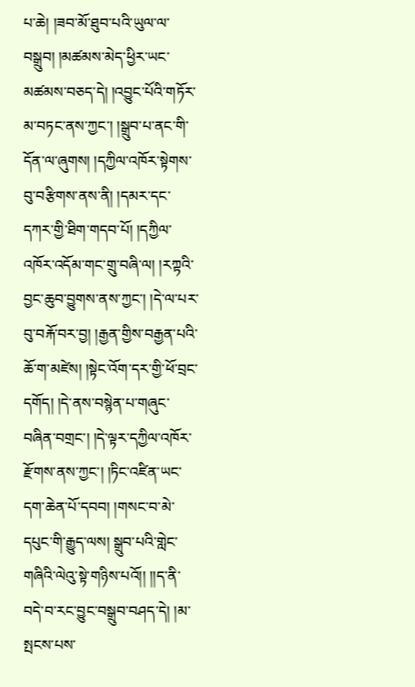པ་ཆེ། །ཟབ་མོ་ཐུབ་པའི་ཡུལ་ལ་བསྒྲུབ། །མཚམས་མེད་ཕྱིར་ཡང་མཚམས་བཅད་དེ། །འབྱུང་པོའི་གཏོར་མ་བཏང་ནས་ཀྱང་། །སྒྲུབ་པ་ནང་གི་དོན་ལ་ཞུགས། །དཀྱིལ་འཁོར་སྟེགས་བུ་བརྩིགས་ནས་ནི། །དམར་དང་དཀར་གྱི་ཐིག་གདབ་པོ། །དཀྱིལ་འཁོར་འདོམ་གང་གྲུ་བཞི་ལ། །རཀྟའི་བྱང་ཆུབ་བྱུགས་ནས་ཀྱང་། །དེ་ལ་པར་བུ་བརྐོ་བར་བྱ། །རྒྱན་གྱིས་བརྒྱན་པའི་ཆོ་ག་མཛེས། །སྟེང་འོག་དར་གྱི་ཕོ་བྲང་དགོད། །དེ་ནས་བསྙེན་པ་གཞུང་བཞིན་བགྲང་། །དེ་ལྟར་དཀྱིལ་འཁོར་རྫོགས་ནས་ཀྱང་། །ཏིང་འཛིན་ཡང་དག་ཆེན་པོ་དབབ། །གསང་བ་མེ་དཔུང་གི་རྒྱུད་ལས། སྒྲུབ་པའི་གླེང་གཞིའི་ལེའུ་སྟེ་གཉིས་པའོ།། །།ད་ནི་བདེ་བ་རང་བྱུང་བསྒྲུབ་བཤད་དེ། །མ་སྤངས་པས་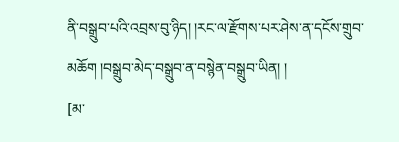ནི་བསྒྲུབ་པའི་འབྲས་བུ་ཉིད། །རང་ལ་རྫོགས་པར་ཤེས་ན་དངོས་གྲུབ་མཆོག །བསྒྲུབ་མེད་བསྒྲུབ་ན་བསྙེན་བསྒྲུབ་ཡིན། །
[མ་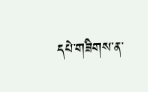དཔེ་གཟིགས་ན་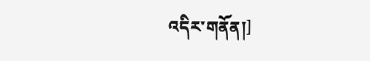འདིར་གནོན།]